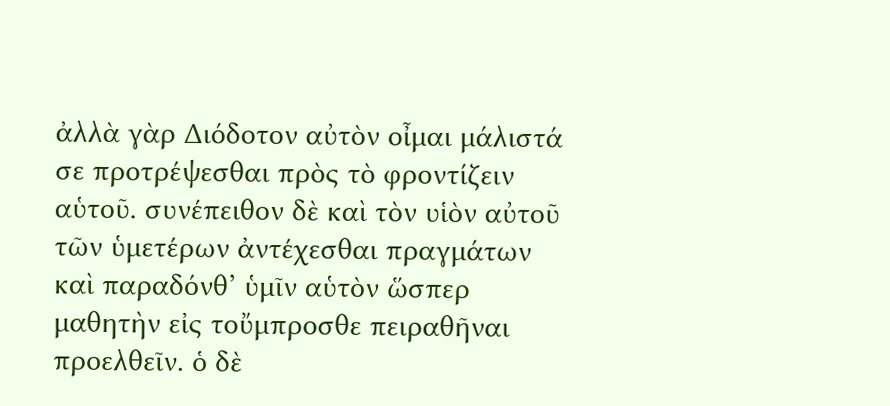ἀλλὰ γὰρ Διόδοτον αὐτὸν οἶμαι μάλιστά σε προτρέψεσθαι πρὸς τὸ φροντίζειν αὑτοῦ. συνέπειθον δὲ καὶ τὸν υἱὸν αὐτοῦ τῶν ὑμετέρων ἀντέχεσθαι πραγμάτων καὶ παραδόνθ’ ὑμῖν αὑτὸν ὥσπερ μαθητὴν εἰς τοὔμπροσθε πειραθῆναι προελθεῖν. ὁ δὲ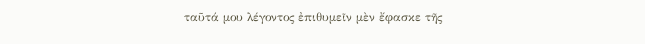ταῦτά μου λέγοντος ἐπιθυμεῖν μὲν ἔφασκε τῆς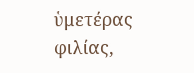ὑμετέρας φιλίας,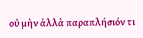οὐ μὴν ἀλλὰ παραπλήσιόν τι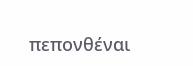πεπονθέναι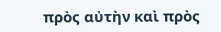πρὸς αὐτὴν καὶ πρὸς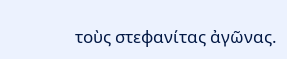τοὺς στεφανίτας ἀγῶνας.